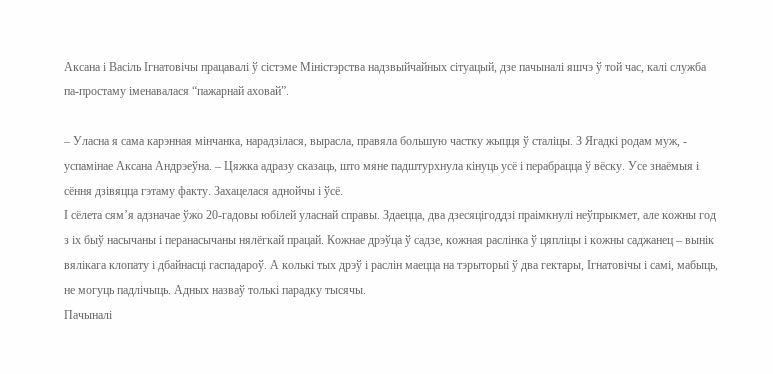Аксана і Васіль Ігнатовічы працавалі ў сістэме Міністэрства надзвыйчайных сітуацый, дзе пачыналі яшчэ ў той час, калі служба па-простаму іменавалася “пажарнай аховай”.

– Уласна я сама карэнная мінчанка, нарадзілася, вырасла, правяла большую частку жыцця ў сталіцы. З Ягадкі родам муж, - успамінае Аксана Андрэеўна. – Цяжка адразу сказаць, што мяне падштурхнула кінуць усё і перабрацца ў вёску. Усе знаёмыя і сёння дзівяцца гэтаму факту. Захацелася аднойчы і ўсё.
І сёлета сям’я адзначае ўжо 20-гадовы юбілей уласнай справы. Здаецца, два дзесяцігоддзі праімкнулі неўпрыкмет, але кожны год з іх быў насычаны і перанасычаны нялёгкай працай. Кожнае дрэўца ў садзе, кожная раслінка ў цяпліцы і кожны саджанец – вынік вялікага клопату і дбайнасці гаспадароў. А колькі тых дрэў і раслін маецца на тэрыторыі ў два гектары, Ігнатовічы і самі, мабыць, не могуць падлічыць. Адных назваў толькі парадку тысячы.
Пачыналі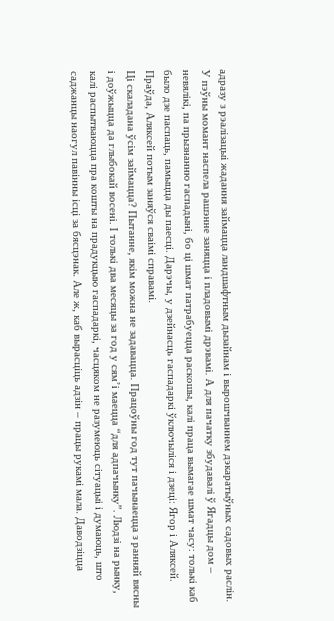адразу з рэалізацыі жадання займацца ландшафтным дызайнам і вырошчваннем дэкаратыўных садовых раслін. У пэўны момант наспела рашэнне заняцца і пладовымі дрэвамі. А для пачатку збудавалі ў Ягадцы дом – невялікі, па прызнанню гаспадыні, бо ці шмат патрабуецца раскошы, калі праца вымагае шмат часу: толькі каб было дзе паспаць, памыцца ды паесці. Дарэчы, у дзейнасць гаспадаркі ўключыліся і дзеці: Ягор і Аляксей. Праўда, Аляксей потым заняўся сваімі справамі.
Ці скаладана ўсім займацца? Пытанне, якім можна не задавацца. Працоўны год тут пачынаецца з ранняй вясны і доўжыцца да глыбокай восені. І толькі два месяцы за год у сям’і маецца “для адпачынку”. Людзі на рынку, калі распытваюцца пра кошты на прадукцыю гаспадаркі, часцяком не разумеюць сітуацыі і думаюць, што саджанцы наогул павінны ісці за бясцэнак. Але ж, каб вырасціць адзін – працы рукамі мала. Даводзіцца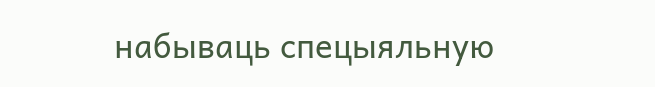набываць спецыяльную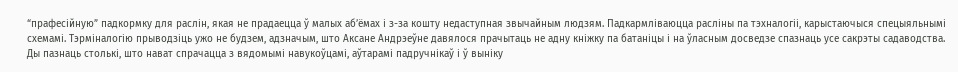“прафесійную” падкормку для раслін, якая не прадаецца ў малых аб’ёмах і з-за кошту недаступная звычайным людзям. Падкармліваюцца расліны па тэхналогіі, карыстаючыся спецыяльнымі схемамі. Тэрміналогію прыводзіць ужо не будзем, адзначым, што Аксане Андрэеўне давялося прачытаць не адну кніжку па батаніцы і на ўласным досведзе спазнаць усе сакрэты садаводства. Ды пазнаць столькі, што нават спрачацца з вядомымі навукоўцамі, аўтарамі падручнікаў і ў выніку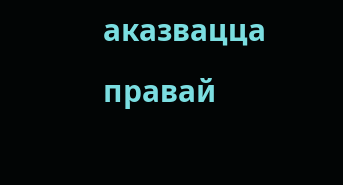аказвацца правай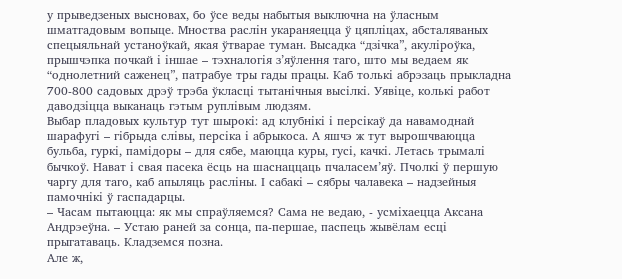у прыведзеных высновах, бо ўсе веды набытыя выключна на ўласным шматгадовым вопыце. Мноства раслін укараняецца ў цяпліцах, абсталяваных спецыяльнай устаноўкай, якая ўтварае туман. Высадка “дзічка”, акуліроўка, прышчэпка почкай і іншае – тэхналогія з’яўлення таго, што мы ведаем як “однолетний саженец”, патрабуе тры гады працы. Каб толькі абрэзаць прыкладна 700-800 садовых дрэў трэба ўкласці тытанічныя высілкі. Уявіце, колькі работ даводзіцца выканаць гэтым руплівым людзям.
Выбар пладовых культур тут шырокі: ад клубнікі і персікаў да навамоднай шарафугі – гібрыда слівы, персіка і абрыкоса. А яшчэ ж тут вырошчваюцца бульба, гуркі, памідоры – для сябе, маюцца куры, гусі, качкі. Летась трымалі бычкоў. Нават і свая пасека ёсць на шаснаццаць пчаласем’яў. Пчолкі ў першую чаргу для таго, каб апыляць расліны. І сабакі – сябры чалавека – надзейныя памочнікі ў гаспадарцы.
– Часам пытаюцца: як мы спраўляемся? Сама не ведаю, - усміхаецца Аксана Андрэеўна. – Устаю раней за сонца, па-першае, паспець жывёлам есці прыгатаваць. Кладземся позна.
Але ж,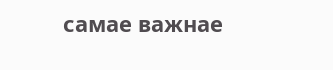самае важнае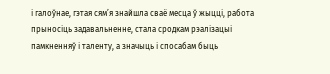і галоўнае, гэтая сям’я знайшла сваё месца ў жыцці, работа прыносіць задавальненне, стала сродкам рэалізацыі памкненняў і таленту, а значыць і спосабам быць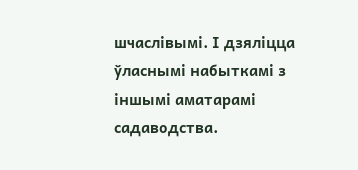шчаслівымі. І дзяліцца ўласнымі набыткамі з іншымі аматарамі садаводства.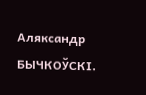Аляксандр БЫЧКОЎСКІ.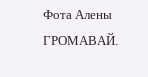Фота Алены ГРОМАВАЙ.